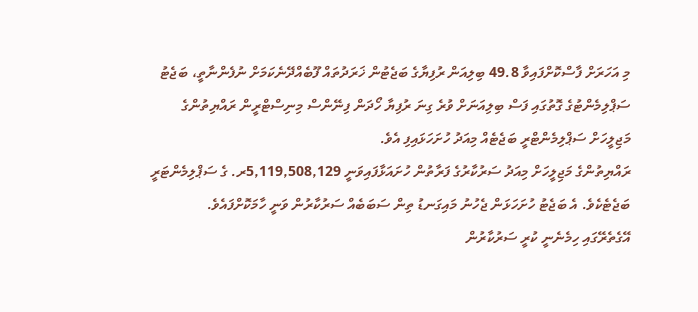މި އަހަރަށް ފާސްކޮށްފައިވާ 49.8 ބިލިއަން ރުފިޔާގެ ބަޖެޓުން ޚަރަދުތައް ފޫބެއްދޭނެކަމަށް ނުފެންނާތީ، ބަޖެޓު ސަޕްލިމެންޓުގެ ގޮތުގައި ފަސް ބިލިއަނަށް ވުރެ ގިނަ ރުފިޔާ ހޯދަން ފިނޭންސް މިނިސްޓްރީން ރައްޔިތުންގެ މަޖިލީހަށް ސަޕްލިމެންޓްރީ ބަޖެޓެއް މިއަދު ހުށަހަޅައިފި އެވެ.
ރައްޔިތުންގެ މަޖިލީހަށް މިއަދު ސަރުކާރުގެ ފަރާތުން ހުށައަޅާފައިވަނީ 5,119,508,129ރ. ގެ ސަޕްލިމެންޓަރީ ބަޖެޓެކެވެ. އެ ބަޖެޓު ހުށަހަޅަން ޖެހުނު މައިގަނޑު ތިން ސަބަބެއް ސަރުކާރުން ވަނީ ހާމަކޮށްފައެވެ.
އޭގެތެރޭގައި ހިމެނެނީ ކުރީ ސަރުކާރުން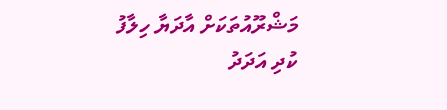މަޝްރޫއުތަކަށް އާދަޔާ ހިލާފު ކުދި އަދަދު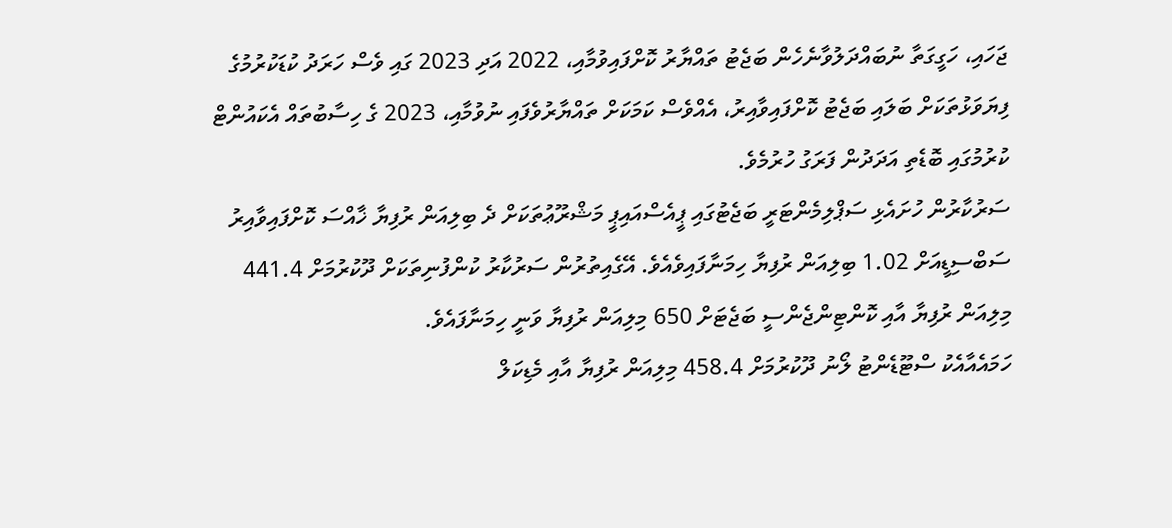ޖަހައި، ހަގީގަތާ ނުބައްދަލުވާނެހެން ބަޖެޓު ތައްޔާރު ކޮށްފައިވުމާއި، 2022 އަދި 2023 ގައި ވެސް ހަރަދު ކުޑަކުރުމުގެ ފިޔަވަޅުތަކަށް ބަލައި ބަޖެޓު ކޮށްފައިވާއިރު، އެއްވެސް ކަމަކަށް ތައްޔާރުވެފައި ނުވުމާއި، 2023 ގެ ހިސާބުތައް އެކައުންޓް ކުރުމުގައި ބޮޑެތި އަދަދުން ފަރަގު ހުރުމެވެ.
ސަރުކާރުން ހުށައެޅި ސަޕްލިމެންޓަރީ ބަޖެޓުގައި ޕީއެސްއައިޕީ މަޝްރޫޢުތަކަށް ދެ ބިލިއަން ރުފިޔާ ޚާއްސަ ކޮށްފައިވާއިރު ސަބްސިޑީއަށް 1.02 ބިލިއަން ރުފިޔާ ހިމަނާފައިވެއެވެ. އޭގެއިތުރުން ސަރުކާރު ކުންފުނިތަކަށް ދޫކުރުމަށް 441.4 މިލިއަން ރުފިޔާ އާއި ކޮންޓިންޖެންސީ ބަޖެޓަށް 650 މިލިއަން ރުފިޔާ ވަނީ ހިމަނާފައެވެ.
ހަމައެއާއެކު ސްޓޫޑެންޓު ލޯނު ދޫކުރުމަށް 458.4 މިލިއަން ރުފިޔާ އާއި މެޑިކަލް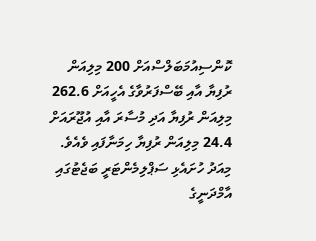ކޮންސިއުމަބަލްސްއަށް 200 މިލިއަން ރުފިޔާ އާއި ބޭސްފަރުވާގެ އެހީއަށް 262.6 މިލިއަން ރުފިޔާ އަދި މުސާރަ އާއި އުޖޫރައަށް 24.4 މިލިއަން ރުފިޔާ ހިމަނާފައި ވެއެވެ.
މިއަދު ހުށައެޅި ސަޕްލިމެންޓަރީ ބަޖެޓުގައި އާމްދަނީގެ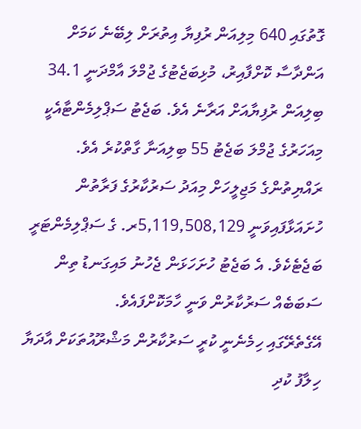ގޮތުގައި 640 މިލިއަން ރުފިޔާ އިތުރަށް ލިބޭނެ ކަމަށް އަންދާސާ ކޮށްފާއިރު، މުޅިބަޖެޓުގެ ޖުމްލަ އާމްދަނީ 34.1 ބިލިއަން ރުފިޔާއަށް އަރާނެ އެވެ. ބަޖެޓު ސަޕްލިމެންޓާއެކީ މިއަހަރުގެ ޖުމްލަ ބަޖެޓު 55 ބިލިއަނާ ގާތްކުރެ އެވެ.
ރައްޔިތުންގެ މަޖިލީހަށް މިއަދު ސަރުކާރުގެ ފަރާތުން ހުށައަޅާފައިވަނީ 5,119,508,129ރ. ގެ ސަޕްލިމެންޓަރީ ބަޖެޓެކެވެ. އެ ބަޖެޓު ހުށަހަޅަން ޖެހުނު މައިގަނޑު ތިން ސަބަބެއް ސަރުކާރުން ވަނީ ހާމަކޮށްފައެވެ.
އޭގެތެރޭގައި ހިމެނެނީ ކުރީ ސަރުކާރުން މަޝްރޫއުތަކަށް އާދަޔާ ހިލާފު ކުދި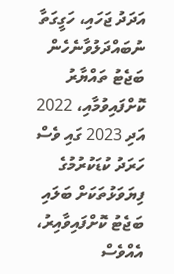އަދަދު ޖަހައި، ހަގީގަތާ ނުބައްދަލުވާނެހެން ބަޖެޓު ތައްޔާރު ކޮށްފައިވުމާއި، 2022 އަދި 2023 ގައި ވެސް ހަރަދު ކުޑަކުރުމުގެ ފިޔަވަޅުތަކަށް ބަލައި ބަޖެޓު ކޮށްފައިވާއިރު، އެއްވެސް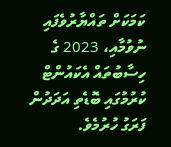ކަމަކަށް ތައްޔާރުވެފައި ނުވުމާއި، 2023 ގެ ހިސާބުތައް އެކައުންޓް ކުރުމުގައި ބޮޑެތި އަދަދުން ފަރަގު ހުރުމެވެ.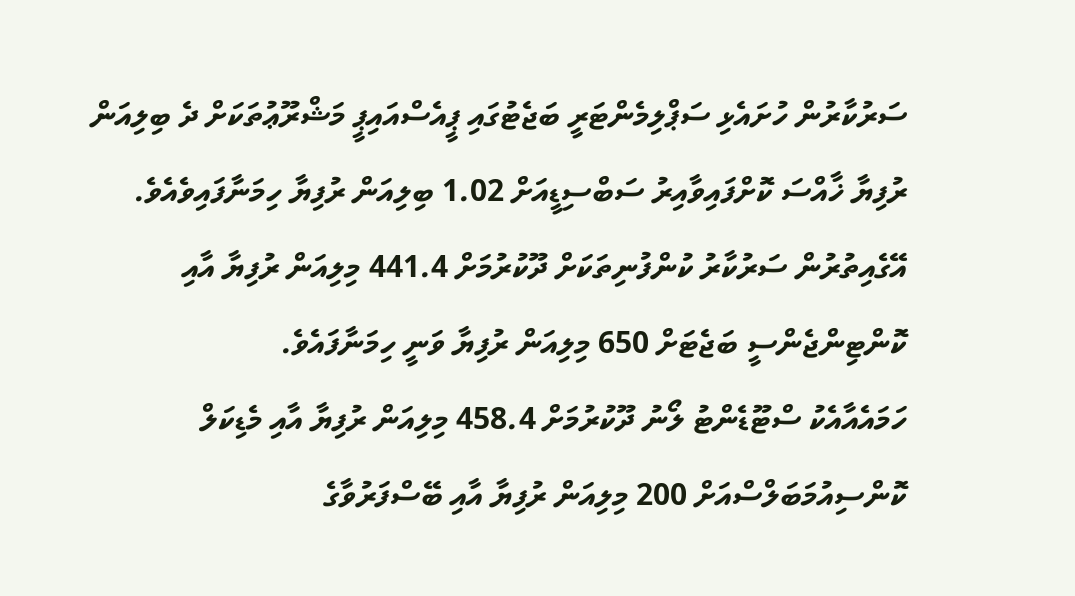ސަރުކާރުން ހުށައެޅި ސަޕްލިމެންޓަރީ ބަޖެޓުގައި ޕީއެސްއައިޕީ މަޝްރޫޢުތަކަށް ދެ ބިލިއަން ރުފިޔާ ޚާއްސަ ކޮށްފައިވާއިރު ސަބްސިޑީއަށް 1.02 ބިލިއަން ރުފިޔާ ހިމަނާފައިވެއެވެ. އޭގެއިތުރުން ސަރުކާރު ކުންފުނިތަކަށް ދޫކުރުމަށް 441.4 މިލިއަން ރުފިޔާ އާއި ކޮންޓިންޖެންސީ ބަޖެޓަށް 650 މިލިއަން ރުފިޔާ ވަނީ ހިމަނާފައެވެ.
ހަމައެއާއެކު ސްޓޫޑެންޓު ލޯނު ދޫކުރުމަށް 458.4 މިލިއަން ރުފިޔާ އާއި މެޑިކަލް ކޮންސިއުމަބަލްސްއަށް 200 މިލިއަން ރުފިޔާ އާއި ބޭސްފަރުވާގެ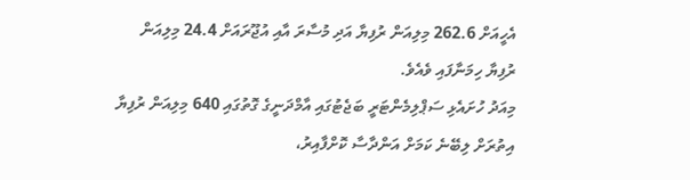އެހީއަށް 262.6 މިލިއަން ރުފިޔާ އަދި މުސާރަ އާއި އުޖޫރައަށް 24.4 މިލިއަން ރުފިޔާ ހިމަނާފައި ވެއެވެ.
މިއަދު ހުށައެޅި ސަޕްލިމެންޓަރީ ބަޖެޓުގައި އާމްދަނީގެ ގޮތުގައި 640 މިލިއަން ރުފިޔާ އިތުރަށް ލިބޭނެ ކަމަށް އަންދާސާ ކޮށްފާއިރު،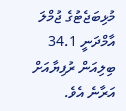މުޅިބަޖެޓުގެ ޖުމްލަ އާމްދަނީ 34.1 ބިލިއަން ރުފިޔާއަށް އަރާނެ އެވެ.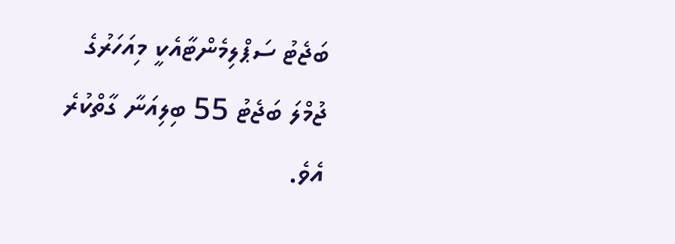ބަޖެޓު ސަޕްލިމެންޓާއެކީ މިއަހަރުގެ ޖުމްލަ ބަޖެޓު 55 ބިލިއަނާ ގާތްކުރެ އެވެ.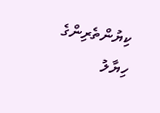ކިޔުންތެރިންގެ ހިޔާލު